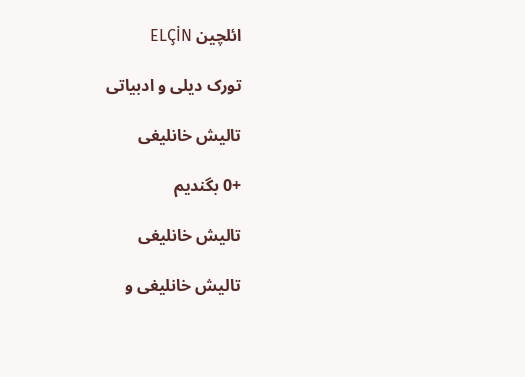ائلچین ELÇİN

تورک دیلی و ادبیاتی

تالیش خانلیغی

+0 بگندیم

تالیش خانلیغی

تالیش خانلیغی و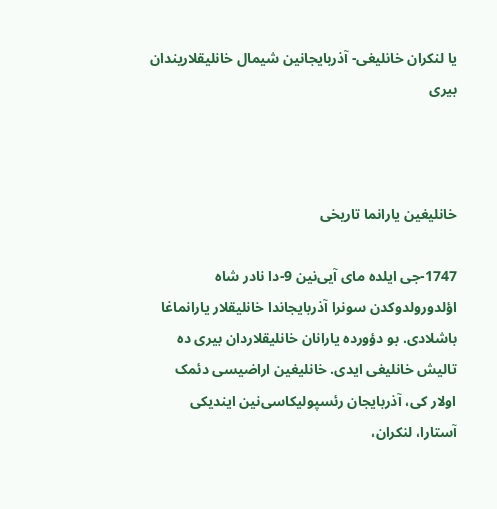یا لنکران خانلیغی- آذربایجانین شیمال خانلیقلاریندان بیری



خانلیغین یارانما تاریخی

1747-جی ایلده مای آیی‌نین 9-دا نادر شاه اؤلدورولدوکدن سونرا آذربایجاندا خانلیقلار یارانماغا باشلادی. بو دؤورده یارانان خانلیقلاردان بیری ده تالیش خانلیغی ایدی. خانلیغین اراضیسی دئمک اولار کی، آذربایجان رئسپولیکاسی‌نین ایندیکی آستارا، لنکران،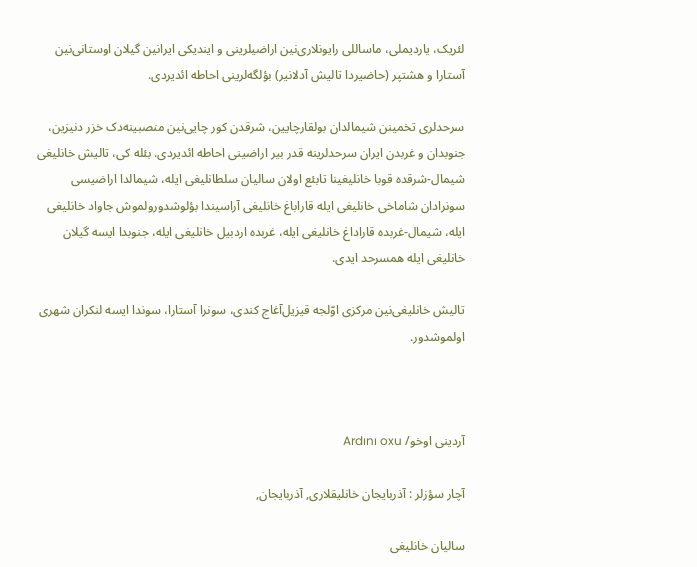لئریک، یاردیملی، ماساللی رایونلاری‌نین اراضیلرینی و ایندیکی ایرا‌نین گیلان اوستا‌نی‌نین آستارا و هشتپر (حاضیردا تالیش آدلانیر) بؤلگه‌لرینی احاطه ائدیردی.

سرحدلری تخمینن شیمالدان بولقارچایین، شرقدن کور چایی‌نین منصبینه‌دک خزر دنیزین، جنوبدان و غربدن ایران سرحدلرینه قدر بیر اراضینی احاطه ائدیردی. بئله کی، تالیش خانلیغی شیمال-شرقده قوبا خانلیغینا تابئع اولان سالیان سلطانلیغی ایله، شیمالدا اراضیسی سونرادان شاماخی خانلیغی ایله قاراباغ خانلیغی آراسیندا بؤلوشدورولموش جاواد خانلیغی ایله، شیمال-غربده قاراداغ خانلیغی ایله، غربده اردبیل خانلیغی ایله، جنوبدا ایسه گیلان خانلیغی ایله همسرحد ایدی.

تالیش خانلیغی‌نین مرکزی اوّلجه قیزیل‌آغاج کندی، سونرا آستارا، سوندا ایسه لنکران شهری اولموشدور.



آردینی اوخو/ Ardını oxu

آچار سؤزلر : آذربایجان خانلیقلاری, آذربایجان,

سالیان خانلیغی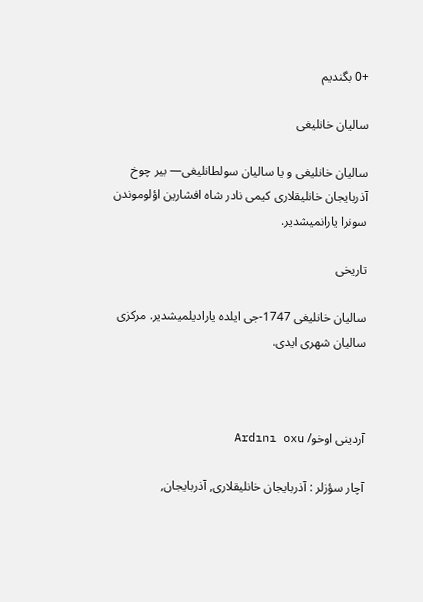+0 بگندیم

سالیان خانلیغی

سالیان خانلیغی و یا سالیان سولطانلیغی— بیر چوخ آذربایجان خانلیقلاری کیمی نادر شاه افشارین اؤلوموندن سونرا یارانمیشدیر.

تاریخی

سالیان خانلیغی 1747-جی ایلده یارادیلمیشدیر. مرکزی سالیان شهری ایدی.



آردینی اوخو/ Ardını oxu

آچار سؤزلر : آذربایجان خانلیقلاری, آذربایجان,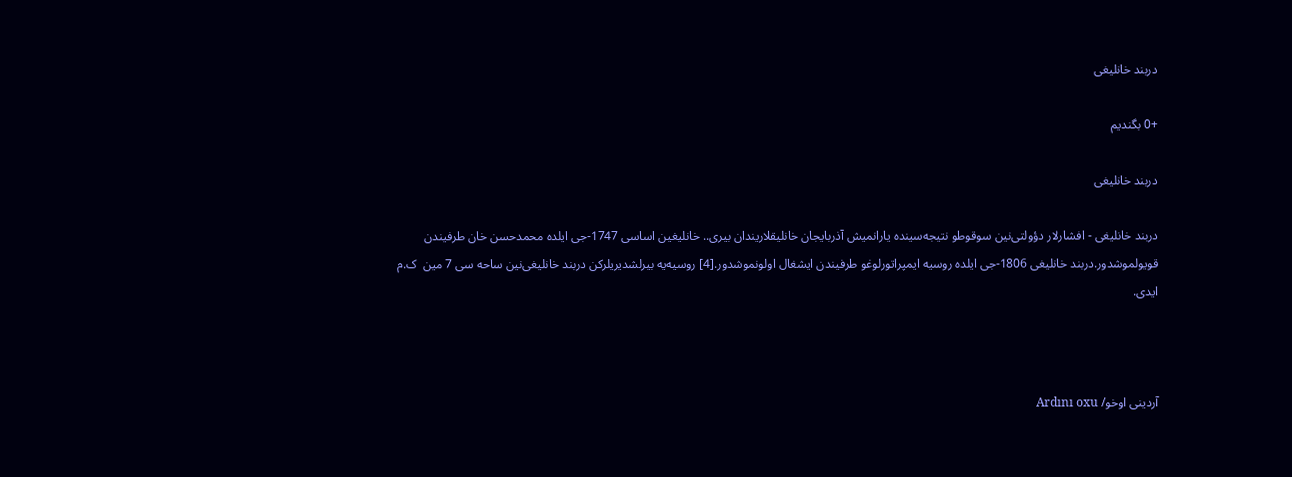دربند خانلیغی

+0 بگندیم

دربند خانلیغی

دربند خانلیغی - افشارلار دؤولتی‌نین سوقوطو نتیجه‌سینده یارانمیش آذربایجان خانلیقلاریندان بیری.. خانلیغین اساسی 1747-جی ایلده محمدحسن خان طرفیندن قویولموشدور.دربند خانلیغی 1806-جی ایلده روسیه ایمپراتورلوغو طرفیندن ایشغال اولونموشدور.[4] روسیه‌یه بیرلشدیریلرکن دربند خانلیغی‌نین ساحه سی 7 مین  ک.م ایدی.



آردینی اوخو/ Ardını oxu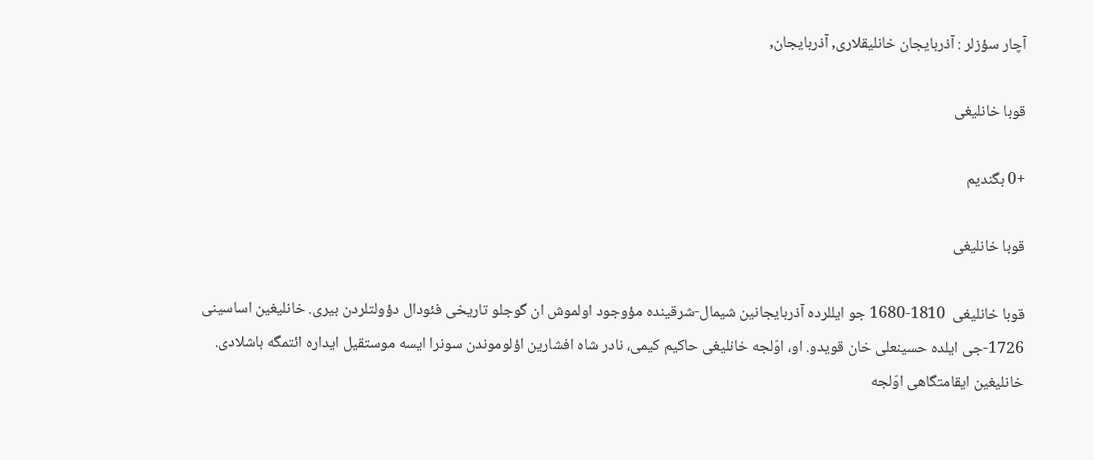آچار سؤزلر : آذربایجان خانلیقلاری, آذربایجان,

قوبا خانلیغی

+0 بگندیم

قوبا خانلیغی

قوبا خانلیغی  1810-1680 جو ایللرده آذربایجانین شیمال-شرقینده مؤوجود اولموش ان گوجلو تاریخی فئودال دؤولتلردن بیری. خانلیغین اساسینی 1726-جی ایلده حسینعلی خان قویدو. او، اوّلجه خانلیغی حاکیم کیمی، نادر شاه افشارین اؤلوموندن سونرا ایسه موستقیل ایداره ائتمگه باشلادی. خانلیغین ایقامتگاهی اوّلجه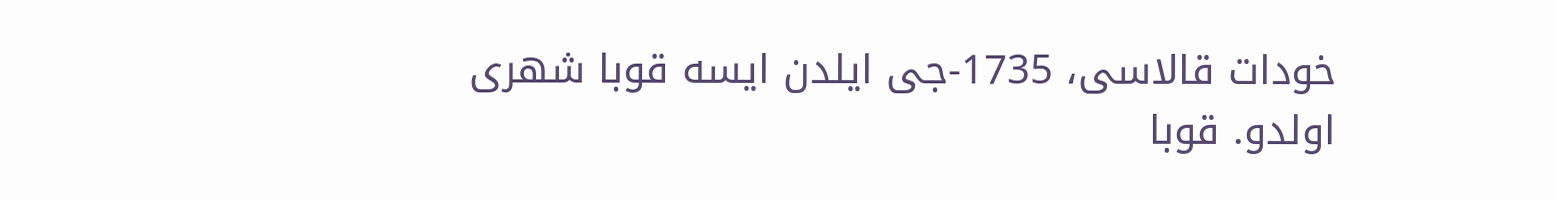خودات قالاسی، 1735-جی ایلدن ایسه قوبا شهری اولدو. قوبا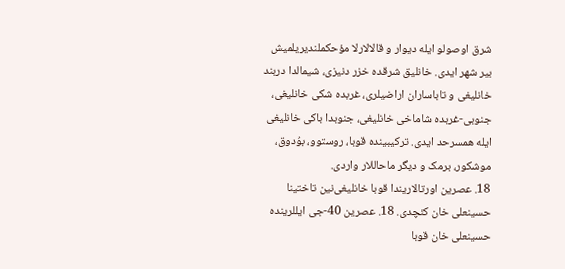شرق اوصولو ایله دیوار و قالالارلا مؤحکملندیریلمیش بیر شهر ایدی. خانلیق شرقده خزر دنیزی، شیمالدا دربند خانلیغی و تاباساران اراضیلری، غربده شکی خانلیغی، جنوبی-غربده شاماخی خانلیغی، جنوبدا باکی خانلیغی ایله همسرحد ایدی. ترکیبینده قوبا، روستوو، بوُدوق، موشکور، برمک و دیگر ماحاللار واردی.
18. عصرین اورتالاریندا قوبا خانلیغی‌نین تاختینا حسینعلی خان کئچدی. 18. عصرین 40-جی ایللرینده حسینعلی خان قوبا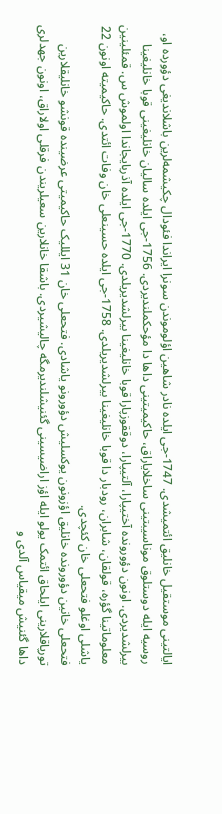ایالتینی موستقیل خانلیق ائتمیشدی. 1747-جی ایلده نادر شاهین اؤلوموندن سونرا ایراندا فئودال چکیشمه‌لرین باشلاندیغی دؤورده او، روسیه ایله دوستلوق موناسیبتینی ساخلایاراق، حاکیمیتینی داها دا مؤحکملندیردی. 1756-جی ایلده سالیان خانلیغینی قوبا خانلیغینا بیرلشدیردی. اونون دؤورونده آختیپارا، آلتیپارا، دوققوزپارا قوبا خانلیغینا بیرلشدیریلدی. 1770-جی ایلده آذربایجاندا اولموش س. قمئلینین معلوماتینا گؤره، قولقان، شابران، رودبار دا قوبا خانلیغینا بیرلشدیریلدی. 1758-جی ایلده حسینعلی خان وفات ائتدی. حاکیمیته اونون 22 یاشلی اوغلو فتحعلی خان کئچدی.
فتحعلی خانین دؤورونده خانلیق اؤزونون یوکسلیش دؤورونو یاشادی. فتحعلی خان 31 ایللیک حاکیمیتی عرضینده قونشو خانلیقلارین تورپاقلارینی ایلحاق ائتمک یولو ایله اؤز اراضیسینی گئنیشلندیرمگه چالیشیردی. باشقا خانلارین سعیلریندن فرقلی اولاراق، اونون جهدلری داها گئنیش میقیاس آلدی و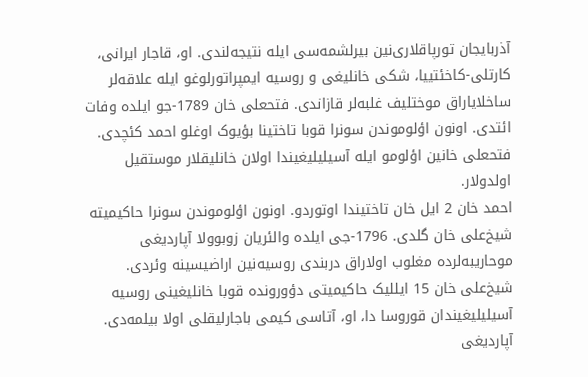آذربایجان تورپاقلاری‌نین بیرلشمه‌سی ایله نتیجه‌لندی. او، قاجار ایرانی، کارتلی-کاخئتییا، شکی خانلیغی و روسیه‌ ایمپراتورلوغو ایله علاقه‌لر ساخلایاراق موختلیف غلبه‌لر قازاندی. فتحعلی خان 1789-جو ایلده وفات ائتدی. اونون اؤلوموندن سونرا قوبا تاختینا بؤیوک اوغلو احمد کئچدی. فتحعلی خانین اؤلومو ایله آسیلیلیغیندا اولان خانلیقلار موستقیل اولدولار.
احمد خان 2 ایل خان تاختیندا اوتوردو. اونون اؤلوموندن سونرا حاکیمیته شیخ‌علی خان گلدی. 1796-جی ایلده والئریان زوبوولا آپاردیغی موحاریبه‌لرده مغلوب اولاراق دربندی روسیه‌نین اراضیسینه وئردی. شیخ‌علی خان 15 ایللیک حاکیمیتی دؤورونده قوبا خانلیغینی روسیه آسیلیلیغیندان قوروسا دا، او، آتاسی کیمی باجارلیقلی اولا بیلمه‌دی. آپاردیغی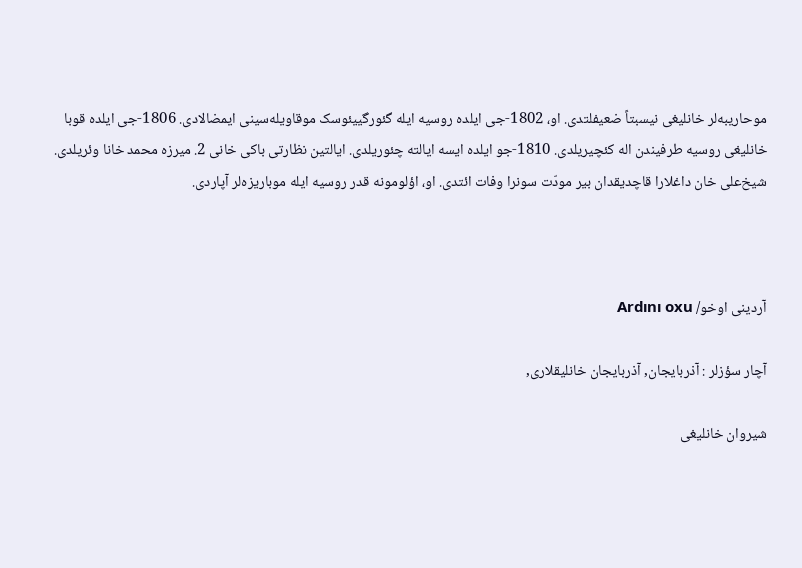موحاریبه‌لر خانلیغی نیسبتاً ضعیفلتدی. او، 1802-جی ایلده روسیه ایله گئورگییئوسک موقاویله‌سینی ایمضالادی. 1806-جی ایلده قوبا خانلیغی روسیه طرفیندن اله کئچیریلدی. 1810-جو ایلده ایسه ایالته چئوریلدی. ایالتین نظارتی باکی خانی 2. میرزه محمد خانا وئریلدی. شیخ‌علی خان داغلارا قاچدیقدان بیر مودّت سونرا وفات ائتدی. او، اؤلومونه قدر روسیه ایله موباریزه‌لر آپاردی.



آردینی اوخو/ Ardını oxu

آچار سؤزلر : آذربایجان, آذربایجان خانلیقلاری,

شیروان خانلیغی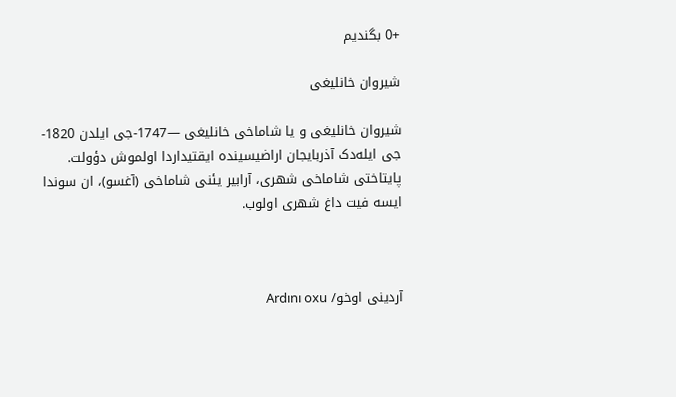+0 بگندیم

شیروان خانلیغی

شیروان خانلیغی و یا شاماخی خانلیغی —1747-جی ایلدن 1820-جی ایله‌دک آذربایجان اراضیسینده ایقتیداردا اولموش دؤولت. پایتاختی شاماخی شهری، آرابیر یئنی شاماخی (آغسو)، ان سوندا ایسه فیت‌ داغ شهری اولوب.



آردینی اوخو/ Ardını oxu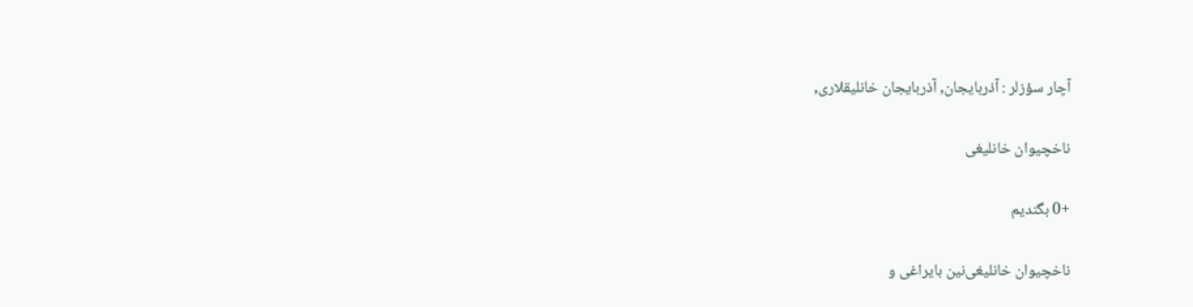آچار سؤزلر : آذربایجان, آذربایجان خانلیقلاری,

ناخچیوان خانلیغی

+0 بگندیم

ناخچیوان خانلیغی‌نین بایراغی و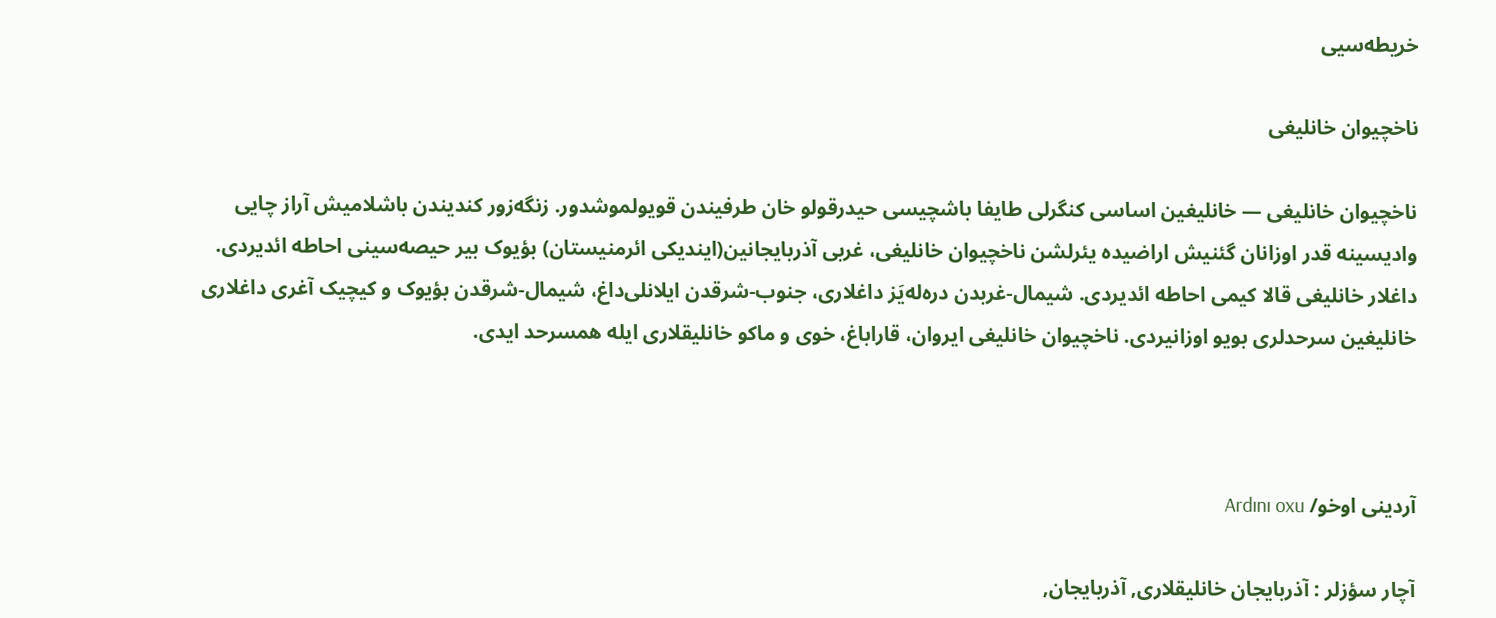خریطه‌سیی

ناخچیوان خانلیغی

ناخچیوان خانلیغی — خانلیغین اساسی کنگرلی طایفا باشچیسی حیدرقولو خان طرفیندن قویولموشدور. زنگه‌زور کندیندن باشلامیش آراز چایی وادیسینه قدر اوزانان گئنیش اراضیده یئرلشن ناخچیوان خانلیغی، غربی آذربایجا‌نین(ایندیکی ائرمنیستان) بؤیوک بیر حیصه‌سینی احاطه ائدیردی. داغلار خانلیغی قالا کیمی احاطه ائدیردی. شیمال-غربدن دره‌له‌یَز داغلاری، جنوب-شرقدن ایلانلی‌داغ، شیمال-شرقدن بؤیوک و کیچیک آغری داغلاری خانلیغین سرحدلری بویو اوزانیردی. ناخچیوان خانلیغی ایروان، قاراباغ، خوی و ماکو خانلیقلاری ایله همسرحد ایدی.



آردینی اوخو/ Ardını oxu

آچار سؤزلر : آذربایجان خانلیقلاری, آذربایجان,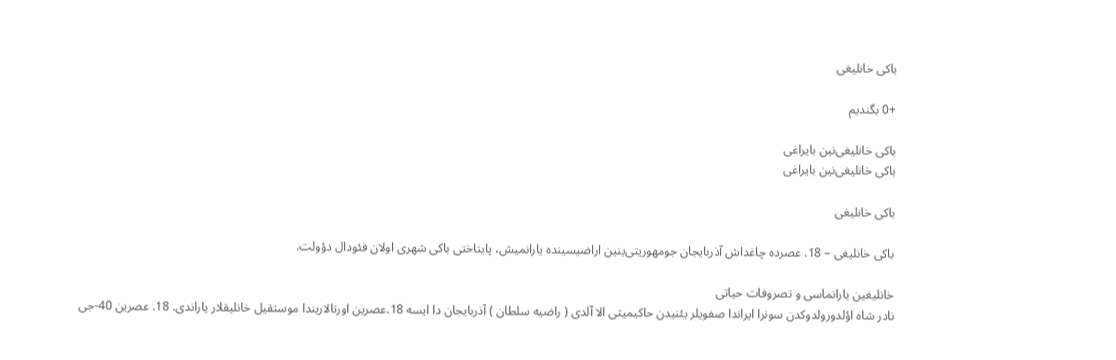باکی خانلیغی

+0 بگندیم

باکی خانلیغی‌نین بایراغی
باکی خانلیغی‌نین بایراغی

باکی خانلیغی

باکی خانلیغی – 18. عصرده چاغداش آذربایجان جومهوریتی‌ینین اراضیسینده یارانمیش، پایتاختی باکی شهری اولان فئودال دؤولت.

خانلیغین یارانماسی و تصروفات حیاتی
نادر شاه اؤلدورولدوکدن سونرا ایراندا صفویلر یئنیدن حاکیمیتی الا آلدی ( راضیه سلطان ) آذربایجان دا ایسه 18.عصرین اورتالاریندا موستقیل خانلیقلار یاراندی. 18. عصرین 40-جی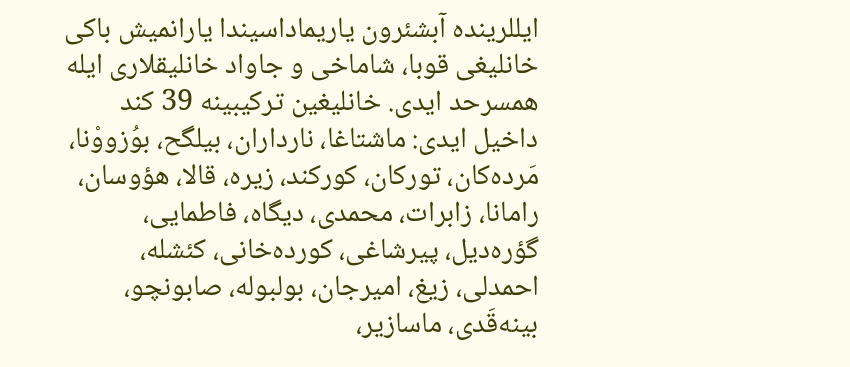ایللرینده آبشئرون یاریماداسیندا یارانمیش باکی خانلیغی قوبا، شاماخی و جاواد خانلیقلاری ایله همسرحد ایدی. خانلیغین ترکیبینه 39 کند داخیل ایدی: ماشتاغا، نارداران، بیلگح، بوُزووْنا، مَرده‌کان، تورکان، کورکند، زیره، قالا، هؤوسان، رامانا، زابرات، محمدی، دیگاه، فاطمایی، گؤره‌دیل، پیرشاغی، کورده‌خانی، کئشله، احمدلی، زیغ، امیرجان، بولبوله، صابونچو، بینه‌قَدی، ماسازیر،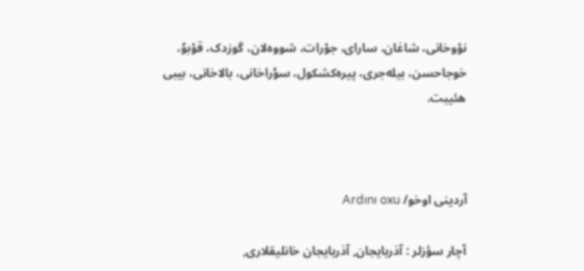نوْوخانی، شاغان، سارای، جوْرات، شووه‌لان، گوزدک، قوْبوُ، خوجاحسن، بیله‌جری، پیره‌کشکول، سوُراخانی، بالاخانی، بیبی هئیبت.



آردینی اوخو/ Ardını oxu

آچار سؤزلر : آذربایجان, آذربایجان خانلیقلاری,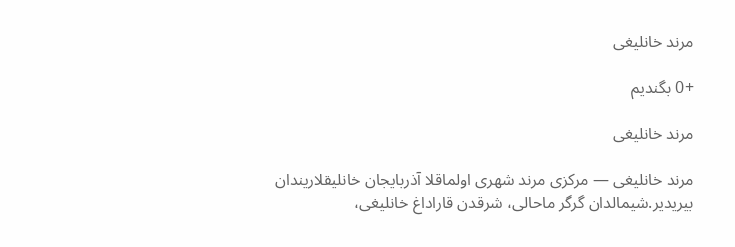مرند خانلیغی

+0 بگندیم

مرند خانلیغی

مرند خانلیغی — مرکزی مرند شهری اولماقلا آذربایجان خانلیقلاریندان بیریدیر.شیمالدان گرگر ماحالی، شرقدن قاراداغ خانلیغی،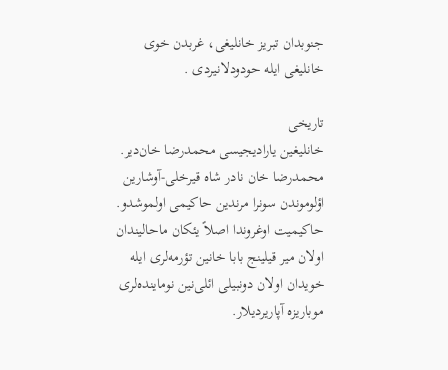جنوبدان تبریز خانلیغی، غربدن خوی خانلیغی ایله حودودلانیردی .

تاریخی
خانلیغین یارادیجیسی محمدرضا خان‌دیر. محمدرضا خان نادر شاه قیرخلی-آوشارین اؤلوموندن سونرا مرندین حاکیمی اولموشدو. حاکیمیت اوغروندا اصلاً یئکان ماحالیندان اولان میر قیلینج بابا خا‌نین تؤرمه‌لری ایله خویدان اولان دونبیلی ائلی‌نین نوماینده‌لری موباریزه آپاریردیلار.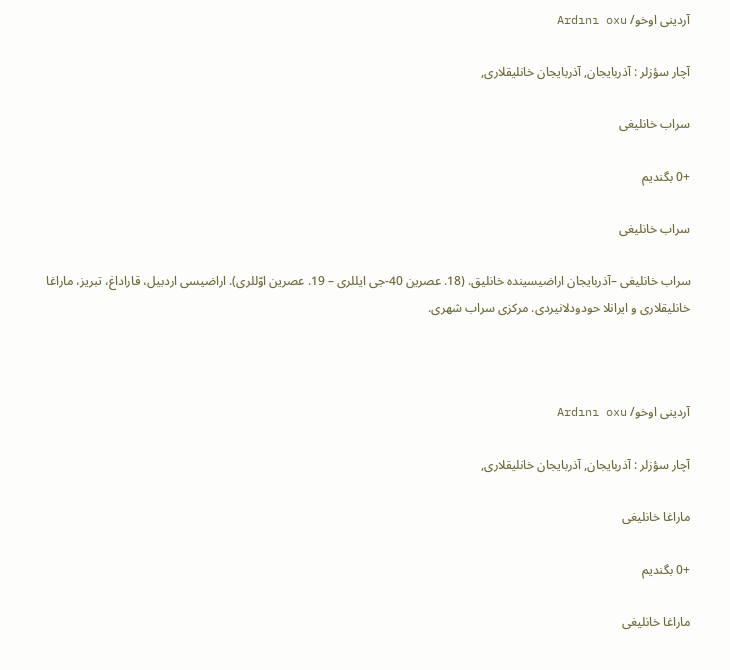آردینی اوخو/ Ardını oxu

آچار سؤزلر : آذربایجان, آذربایجان خانلیقلاری,

سراب خانلیغی

+0 بگندیم

سراب خانلیغی

سراب خانلیغی –آذربایجان اراضیسینده خانلیق. (18. عصرین 40-جی ایللری – 19. عصرین اوّللری). اراضیسی اردبیل، قاراداغ، تبریز، ماراغا خانلیقلاری و ایرانلا حودودلانیردی. مرکزی سراب شهری.



آردینی اوخو/ Ardını oxu

آچار سؤزلر : آذربایجان, آذربایجان خانلیقلاری,

ماراغا خانلیغی

+0 بگندیم

ماراغا خانلیغی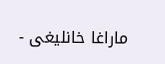ماراغا خانلیغی -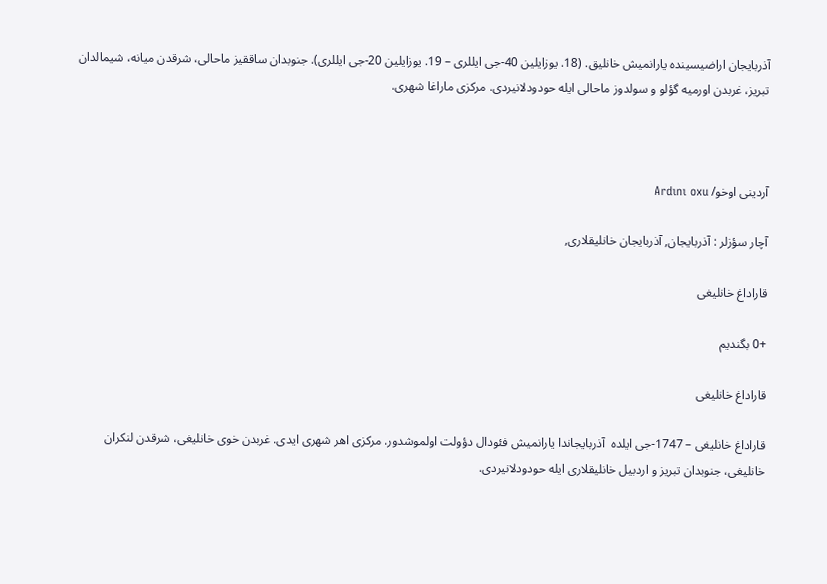آذربایجان اراضیسینده یارانمیش خانلیق. (18. یوزایلین 40-جی ایللری – 19. یوزایلین 20-جی ایللری). جنوبدان ساققیز ماحالی، شرقدن میانه، شیمالدان تبریز، غربدن اورمیه گؤلو و سولدوز ماحالی ایله حودودلانیردی. مرکزی ماراغا شهری.



آردینی اوخو/ Ardını oxu

آچار سؤزلر : آذربایجان, آذربایجان خانلیقلاری,

قاراداغ خانلیغی

+0 بگندیم

قاراداغ خانلیغی

قاراداغ خانلیغی – 1747-جی ایلده  آذربایجاندا یارانمیش فئودال دؤولت اولموشدور. مرکزی اهر شهری ایدی. غربدن خوی خانلیغی، شرقدن لنکران خانلیغی، جنوبدان تبریز و اردبیل خانلیقلاری ایله حودودلانیردی.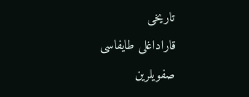تاریخی
قاراداغلی طایفاسی صفویلرین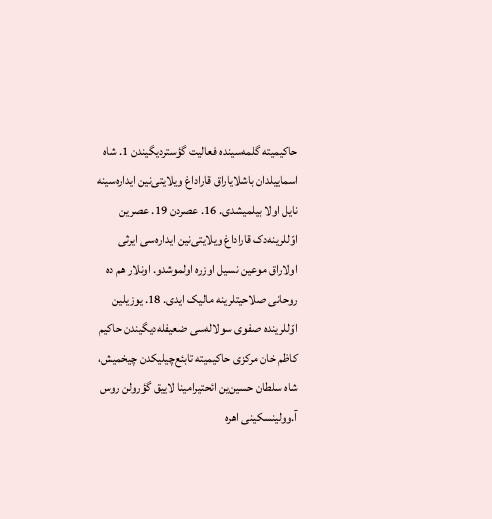حاکیمیته گلمه‌سینده فعالیت گؤستردیگیندن 1. شاه اسماییلدان باشلایاراق قاراداغ ویلایتی‌نین ایداره‌سینه نایل اولا بیلمیشدی. 16. عصردن 19. عصرین اوّللرینه‌دک قاراداغ ویلایتی‌نین ایداره‌سی ایرثی اولاراق موعین نسیل اوزره اولموشدو. اونلار هم ده روحانی صلاحیتلرینه مالیک ایدی. 18. یوزیلین اوّللرینده صفوی سولاله‌سی ضعیفله‌دیگیندن حاکیم کاظم خان مرکزی حاکیمیته تابئع‌چیلیکدن چیخمیش، شاه سلطان حسین‌ین ائحتیرامینا لاییق گؤرولن روس آ.وولینسکینی اهره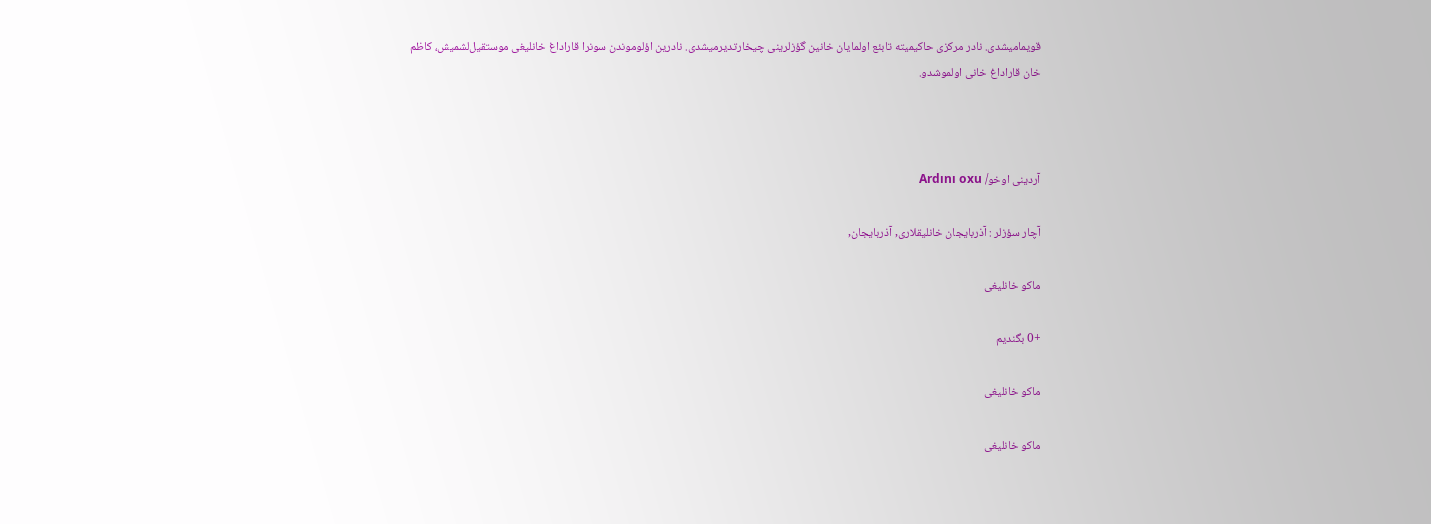قویمامیشدی. نادر مرکزی حاکیمیته تابئع اولمایان خانین گؤزلرینی چیخارتدیرمیشدی. نادرین اؤلوموندن سونرا قاراداغ خانلیغی موستقیل‌لشمیش، کاظم خان قاراداغ خانی اولموشدو.



آردینی اوخو/ Ardını oxu

آچار سؤزلر : آذربایجان خانلیقلاری, آذربایجان,

ماکو خانلیغی

+0 بگندیم

ماکو خانلیغی

ماکو خانلیغی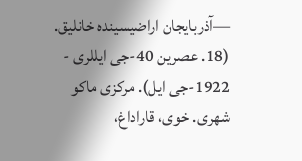—آذربایجان اراضیسینده خانلیق. (18. عصرین 40-جی ایللری - 1922-جی ایل). مرکزی ماکو شهری. خوی، قاراداغ،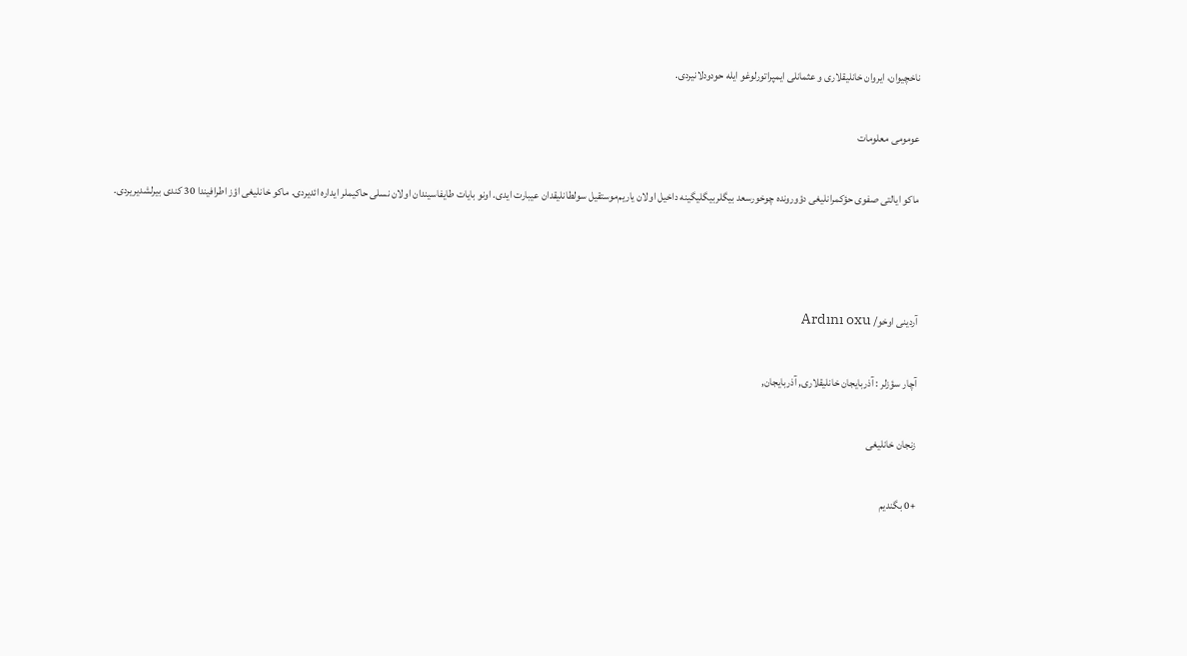ناخچیوان، ایروان خانلیقلاری و عثمانلی ایمپراتورلوغو ایله حودودلانیردی.

عومومی معلومات

ماکو ایالتی صفوی حؤکمرانلیغی دؤورونده چوخورسعد بیگلربیگلیگینه داخیل اولان یاریم‌موستقیل سولطانلیقدان عیبارت ایدی. اونو بایات طایفاسیندان اولان نسلی حاکیملر ایداره ائدیردی. ماکو خانلیغی اؤز اطرافیندا 30 کندی بیرلشدیریردی.



آردینی اوخو/ Ardını oxu

آچار سؤزلر : آذربایجان خانلیقلاری, آذربایجان,

زنجان خانلیغی

+0 بگندیم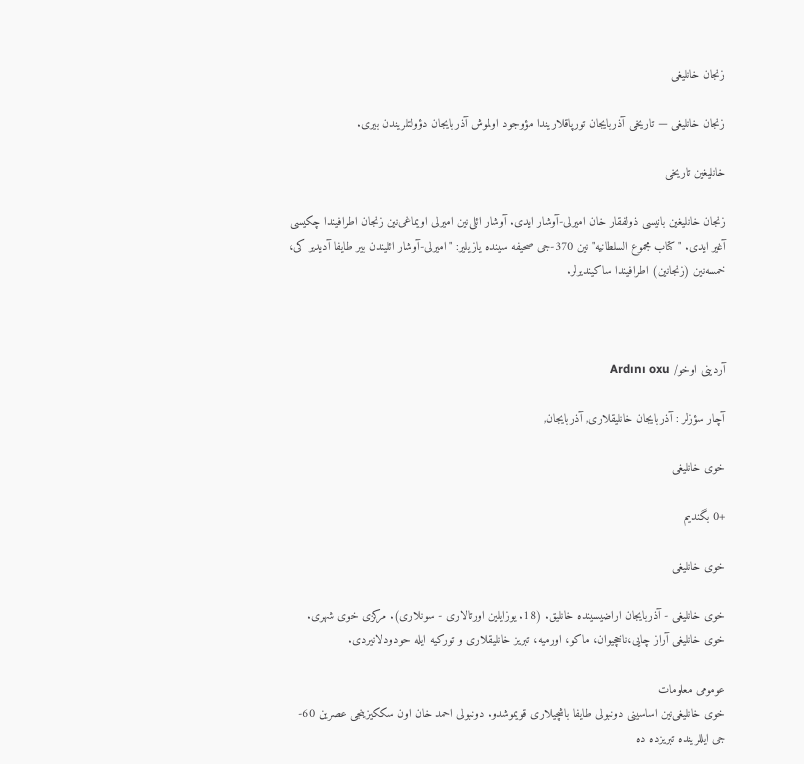زنجان خانلیغی

زنجان خانلیغی — تاریخی آذربایجان تورپاقلاریندا مؤوجود اولموش آذربایجان دؤولتلریندن بیری.

خانلیغین تاریخی

زنجان خانلیغین بانیسی ذولفقار خان امیرلی-آوشار ایدی. آوشار ائلی‌نین امیرلی اویماغی‌نین زنجان اطرافیندا چکیسی آغیر ایدی. "کتاب مجموع السلطانیه"نین 370-جی صحیفه سینده یازیلیر: "امیرلی-آوشار ائلیندن بیر طایفا آدیدیر کی، خمسه‌‌نین (زنجا‌نین) اطرافیندا ساکیندیرلر.



آردینی اوخو/ Ardını oxu

آچار سؤزلر : آذربایجان خانلیقلاری, آذربایجان,

خوی خانلیغی

+0 بگندیم

خوی خانلیغی

خوی خانلیغی - آذربایجان اراضیسینده خانلیق. (18. یوزایلین اورتالاری - سونلاری). مرکزی خوی شهری. خوی خانلیغی آراز چایی،ناخچیوان، ماکو، اورمیه، تبریز خانلیقلاری و تورکیه ایله حودودلانیردی.

عومومی معلومات
خوی خانلیغی‌نین اساسینی دونبولی طایفا باشچیلاری قویموشدو. دونبولی احمد خان اون سککیزینجی عصرین 60-جی ایللرینده تبریزده ده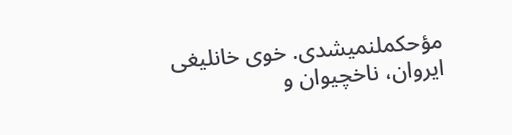مؤحکملنمیشدی. خوی خانلیغی ایروان، ناخچیوان و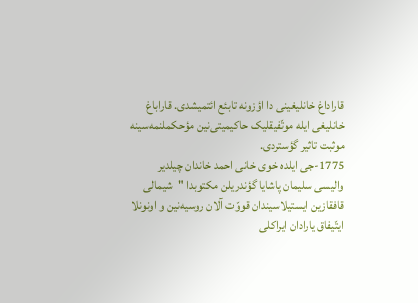قاراداغ خانلیغینی دا اؤزونه تابئع ائتمیشدی. قاراباغ خانلیغی ایله موتّفیقلیک حاکیمیتی‌نین مؤحکملنمه‌سینه موثبت تاثیر گؤستردی.
1775-جی ایلده خوی خانی احمد خاندان چیلدیر والیسی سلیمان پاشایا گؤندریلن مکتوبدا "شیمالی قافقازین ایستیلاسیندان قووّت آلان روسیه‌نین و اونونلا ایتّیفاق یارادان ایراکلی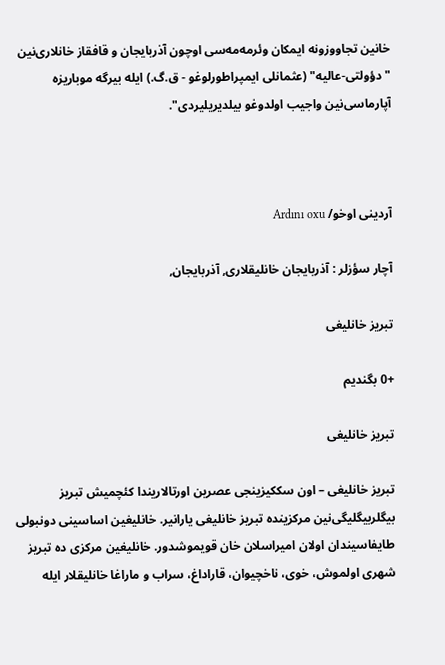خا‌نین تجاووزونه ایمکان وئرمه‌مه‌سی اوچون آذربایجان و قافقاز خانلاری‌نین "دؤولتی-عالیه" (عثمانلی ایمپراطورلوغو - ق.گ.) ایله بیرگه موباریزه آپارماسی‌نین واجیب اولدوغو بیلدیریلیردی".



آردینی اوخو/ Ardını oxu

آچار سؤزلر : آذربایجان خانلیقلاری, آذربایجان,

تبریز خانلیغی

+0 بگندیم

تبریز خانلیغی

تبریز خانلیغی – اون سککیزینجی عصرین اورتالاریندا کئچمیش تبریز بیگلربیگلیگی‌نین مرکزینده تبریز خانلیغی یارانیر. خانلیغین اساسینی دونبولی طایفاسیندان اولان امیراسلان خان قویموشدور. خانلیغین مرکزی ده تبریز شهری اولموش، خوی، ناخچیوان، قاراداغ، سراب و ماراغا خانلیقلار ایله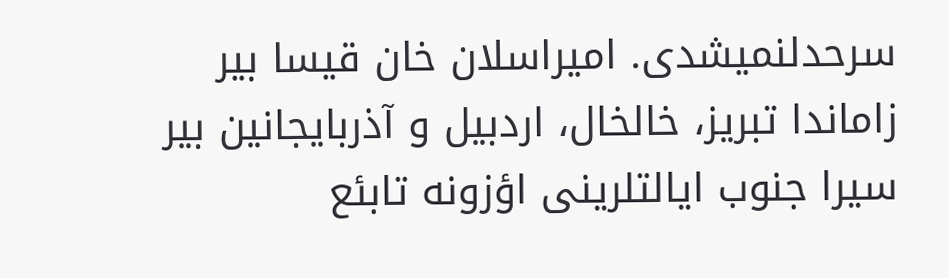سرحدلنمیشدی. امیراسلان خان قیسا بیر زاماندا تبریز، خالخال، اردبیل و آذربایجانین بیر سیرا جنوب ایالتلرینی اؤزونه تابئع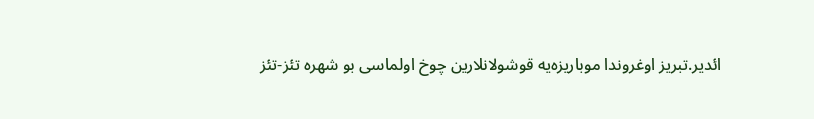ائدیر.تبریز اوغروندا موباریزه‌یه قوشولانلارین چوخ اولماسی بو شهره تئز-تئز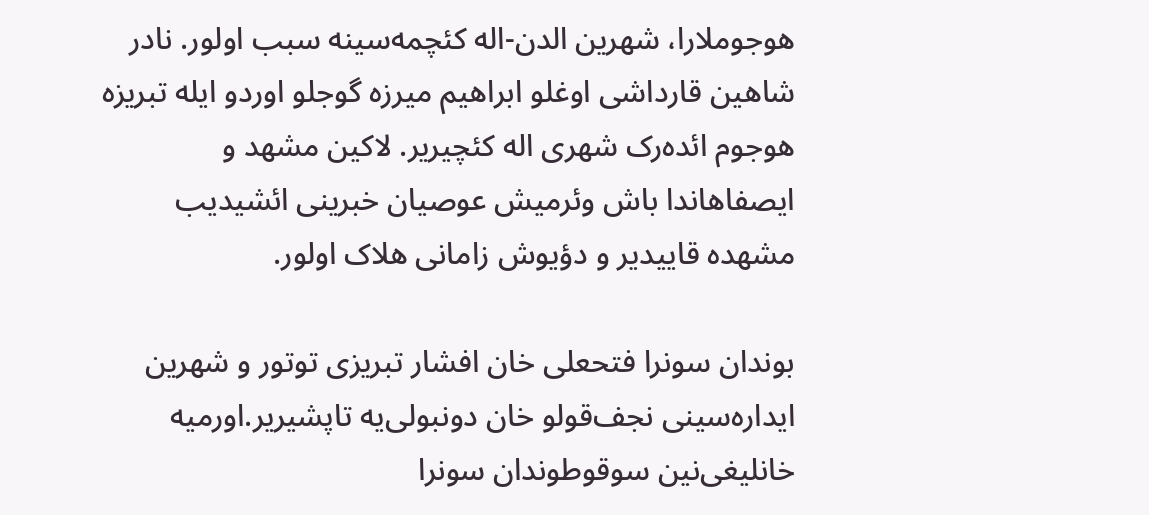هوجوملارا، شهرین الدن-اله کئچمه‌سینه سبب اولور. نادر شاهین قارداشی اوغلو ابراهیم میرزه گوجلو اوردو ایله تبریزه هوجوم ائده‌رک شهری اله کئچیریر. لاکین مشهد و ایصفاهاندا باش وئرمیش عوصیان خبرینی ائشیدیب مشهده قاییدیر و دؤیوش زامانی هلاک اولور.

بوندان سونرا فتحعلی خان افشار تبریزی توتور و شهرین ایداره‌سینی نجف‌قولو خان دونبولی‌یه تاپشیریر.اورمیه خانلیغی‌نین سوقوطوندان سونرا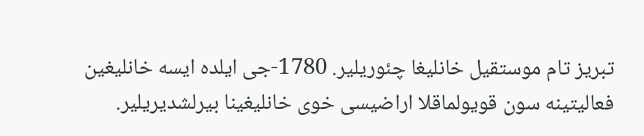تبریز تام موستقیل خانلیغا چئوریلیر. 1780-جی ایلده ایسه خانلیغین فعالیتینه سون قویولماقلا اراضیسی خوی خانلیغینا بیرلشدیریلیر.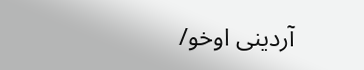آردینی اوخو/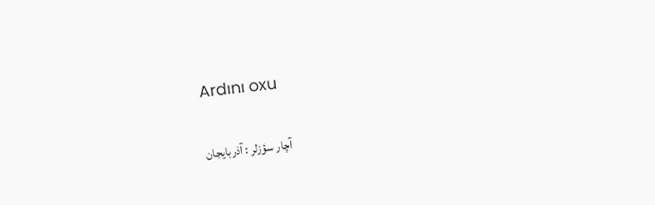Ardını oxu

آچار سؤزلر : آذربایجان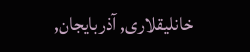خانلیقلاری, آذربایجان,